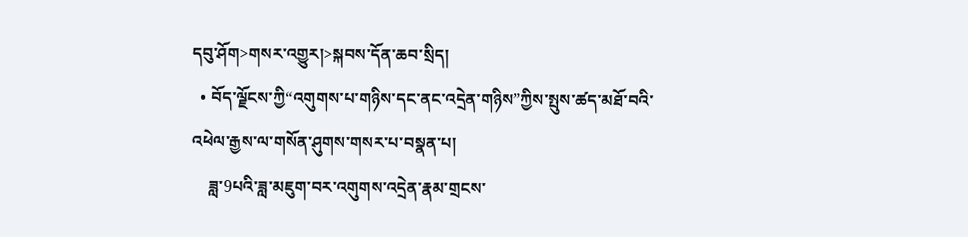དབུ་ཤོག>གསར་འགྱུར།>སྐབས་དོན་ཆབ་སྲིད།
  • བོད་ལྗོངས་ཀྱི“འགུགས་པ་གཉིས་དང་ནང་འདྲེན་གཉིས”ཀྱིས་སྤུས་ཚད་མཐོ་བའི་འཕེལ་རྒྱས་ལ་གསོན་ཤུགས་གསར་པ་བསྣན་པ།
    ཟླ་9པའི་ཟླ་མཇུག་བར་འགུགས་འདྲེན་རྣམ་གྲངས་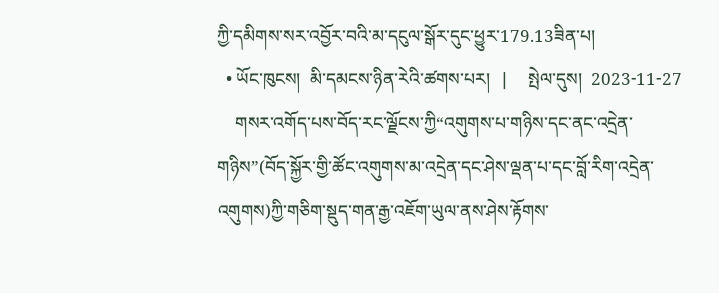ཀྱི་དམིགས་སར་འབྱོར་བའི་མ་དངུལ་སྒོར་དུང་ཕྱུར་179.13ཟིན་པ།
  • ཡོང་ཁུངས།  མི་དམངས་ཉིན་རེའི་ཚགས་པར།   |     སྤེལ་དུས།  2023-11-27
    གསར་འགོད་པས་བོད་རང་ལྗོངས་ཀྱི“འགུགས་པ་གཉིས་དང་ནང་འདྲེན་གཉིས”(བོད་སྐྱོར་གྱི་ཚོང་འགུགས་མ་འདྲེན་དང་ཤེས་ལྡན་པ་དང་བློ་རིག་འདྲེན་འགུགས)ཀྱི་གཅིག་སྡུད་གན་རྒྱ་འཇོག་ཡུལ་ནས་ཤེས་རྟོགས་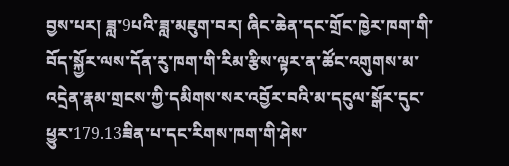བྱས་པར། ཟླ་9པའི་ཟླ་མཇུག་བར། ཞིང་ཆེན་དང་གྲོང་ཁྱེར་ཁག་གི་བོད་སྐྱོར་ལས་དོན་རུ་ཁག་གི་རིམ་རྩིས་ལྟར་ན་ཚོང་འགུགས་མ་འདྲེན་རྣམ་གྲངས་ཀྱི་དམིགས་སར་འབྱོར་བའི་མ་དངུལ་སྒོར་དུང་ཕྱུར་179.13ཟིན་པ་དང་རིགས་ཁག་གི་ཤེས་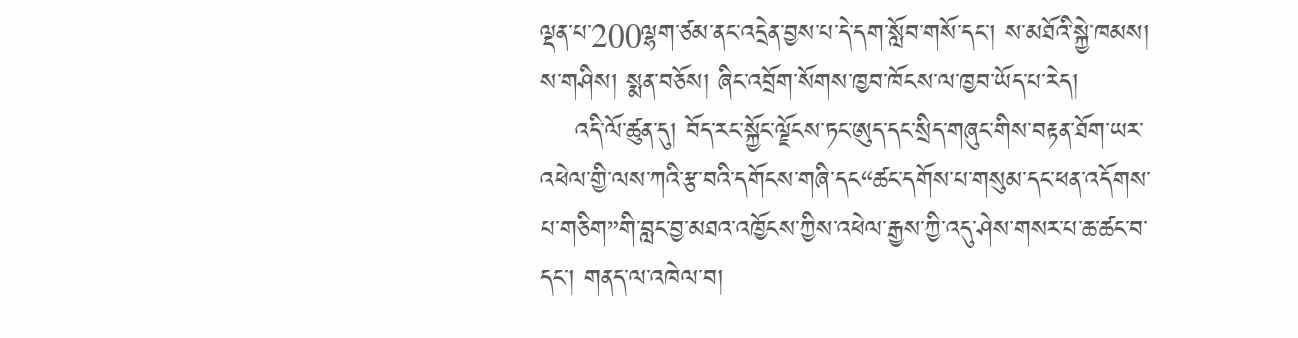ལྡན་པ་200ལྷག་ཙམ་ནང་འདྲེན་བྱས་པ་དེ་དག་སློབ་གསོ་དང་། ས་མཐོའི་སྐྱེ་ཁམས། ས་གཤིས། སྨན་བཅོས། ཞིང་འབྲོག་སོགས་ཁྱབ་ཁོངས་ལ་ཁྱབ་ཡོད་པ་རེད།
    འདི་ལོ་ཚུན་དུ། བོད་རང་སྐྱོང་ལྗོངས་ཏང་ཨུད་དང་སྲིད་གཞུང་གིས་བརྟན་ཐོག་ཡར་འཕེལ་གྱི་ལས་ཀའི་རྩ་བའི་དགོངས་གཞི་དང“ཚང་དགོས་པ་གསུམ་དང་ཕན་འདོགས་པ་གཅིག”གི་བླང་བྱ་མཐའ་འཁྱོངས་ཀྱིས་འཕེལ་རྒྱས་ཀྱི་འདུ་ཤེས་གསར་པ་ཆ་ཚང་བ་དང་། གནད་ལ་འཁེལ་བ།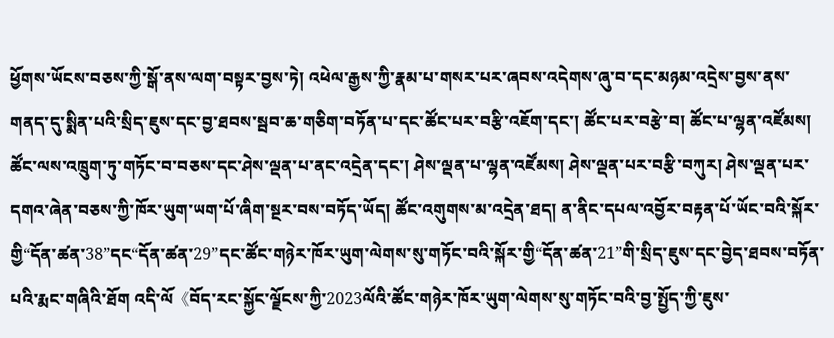ཕྱོགས་ཡོངས་བཅས་ཀྱི་སྒོ་ནས་ལག་བསྟར་བྱས་ཏེ། འཕེལ་རྒྱས་ཀྱི་རྣམ་པ་གསར་པར་ཞབས་འདེགས་ཞུ་བ་དང་མཉམ་འདྲེས་བྱས་ནས་གནད་དུ་སྨིན་པའི་སྲིད་ཇུས་དང་བྱ་ཐབས་སྦབ་ཆ་གཅིག་བཏོན་པ་དང་ཚོང་པར་བརྩི་འཇོག་དང་། ཚོང་པར་བརྩེ་བ། ཚོང་པ་ལྷན་འཛོམས། ཚོང་ལས་འཁྲུག་ཏུ་གཏོང་བ་བཅས་དང་ཤེས་ལྡན་པ་ནང་འདྲེན་དང་། ཤེས་ལྡན་པ་ལྷན་འཛོམས། ཤེས་ལྡན་པར་བརྩི་བཀུར། ཤེས་ལྡན་པར་དགའ་ཞེན་བཅས་ཀྱི་ཁོར་ཡུག་ཡག་པོ་ཞིག་སྔར་བས་བཏོད་ཡོད། ཚོང་འགུགས་མ་འདྲེན་ཐད། ན་ནིང་དཔལ་འབྱོར་བརྟན་པོ་ཡོང་བའི་སྐོར་གྱི“དོན་ཚན་38”དང“དོན་ཚན་29”དང་ཚོང་གཉེར་ཁོར་ཡུག་ལེགས་སུ་གཏོང་བའི་སྐོར་གྱི“དོན་ཚན་21”གི་སྲིད་ཇུས་དང་བྱེད་ཐབས་བཏོན་པའི་རྨང་གཞིའི་ཐོག འདི་ལོ《བོད་རང་སྐྱོང་ལྗོངས་ཀྱི་2023ལོའི་ཚོང་གཉེར་ཁོར་ཡུག་ལེགས་སུ་གཏོང་བའི་བྱ་སྤྱོད་ཀྱི་ཇུས་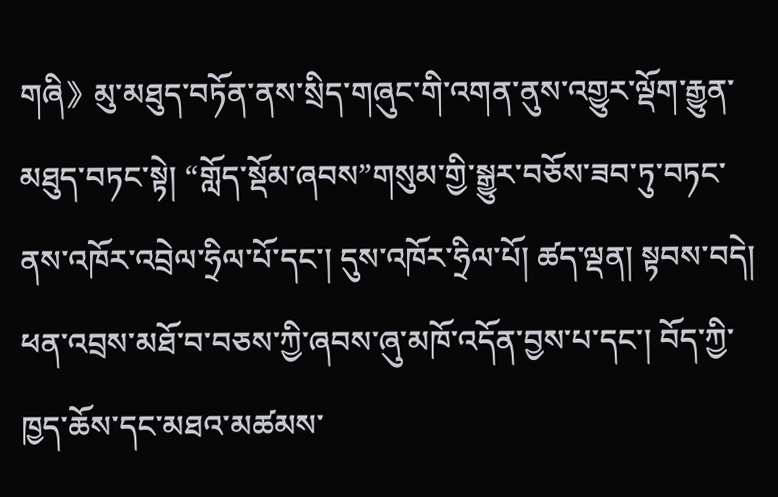གཞི》མུ་མཐུད་བཏོན་ནས་སྲིད་གཞུང་གི་འགན་ནུས་འགྱུར་ལྡོག་རྒྱུན་མཐུད་བཏང་སྟེ། “གློད་སྡོམ་ཞབས”གསུམ་གྱི་སྒྱུར་བཅོས་ཟབ་ཏུ་བཏང་ནས་འཁོར་འབྲེལ་ཧྲིལ་པོ་དང་། དུས་འཁོར་ཧྲིལ་པོ། ཚད་ལྡན། སྟབས་བདེ། ཕན་འབྲས་མཐོ་བ་བཅས་ཀྱི་ཞབས་ཞུ་མཁོ་འདོན་བྱས་པ་དང་། བོད་ཀྱི་ཁྱད་ཆོས་དང་མཐའ་མཚམས་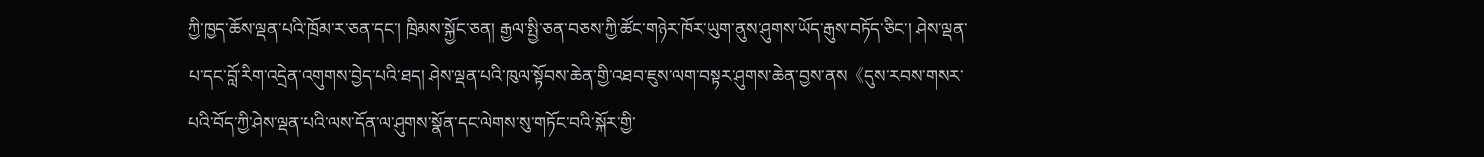ཀྱི་ཁྱད་ཆོས་ལྡན་པའི་ཁྲོམ་ར་ཅན་དང་། ཁྲིམས་སྐྱོང་ཅན། རྒྱལ་སྤྱི་ཅན་བཅས་ཀྱི་ཚོང་གཉེར་ཁོར་ཡུག་ནུས་ཤུགས་ཡོད་རྒུས་བཏོད་ཅིང་། ཤེས་ལྡན་པ་དང་བློ་རིག་འདྲེན་འགུགས་བྱེད་པའི་ཐད། ཤེས་ལྡན་པའི་ཁུལ་སྟོབས་ཆེན་གྱི་འཐབ་ཇུས་ལག་བསྟར་ཤུགས་ཆེན་བྱས་ནས《དུས་རབས་གསར་པའི་བོད་ཀྱི་ཤེས་ལྡན་པའི་ལས་དོན་ལ་ཤུགས་སྣོན་དང་ལེགས་སུ་གཏོང་བའི་སྐོར་གྱི་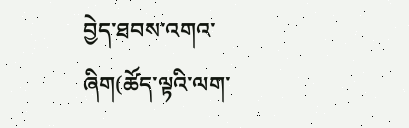བྱེད་ཐབས་འགའ་ཞིག(ཚོད་ལྟའི་ལག་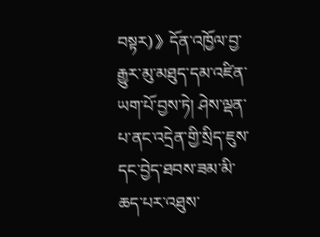བསྟར)》དོན་འཁྱོལ་བྱ་རྒྱུར་མུ་མཐུད་དམ་འཛིན་ཡག་པོ་བྱས་ཏེ། ཤེས་ལྡན་པ་ནང་འདྲེན་གྱི་སྲིད་ཇུས་དང་བྱེད་ཐབས་ཟམ་མི་ཆད་པར་འཐུས་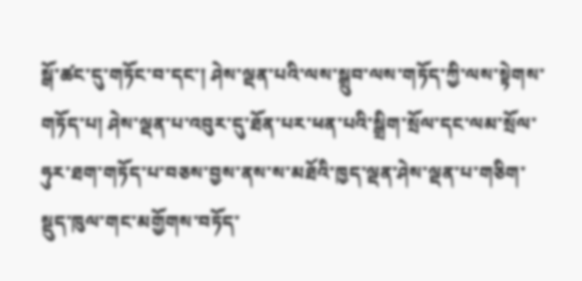སྒོ་ཚང་དུ་གཏོང་བ་དང་། ཤེས་ལྡན་པའི་ལས་སྒྲུབ་ལས་གཏོད་ཀྱི་ལས་སྟེགས་གཏོད་པ། ཤེས་ལྡན་པ་འབུར་དུ་ཐོན་པར་ཕན་པའི་སྒྲིག་སྲོལ་དང་ལམ་སྲོལ་ཧུར་ཐག་གཏོད་པ་བཅས་བྱས་ནས་ས་མཐོའི་ཁྱད་ལྡན་ཤེས་ལྡན་པ་གཅིག་སྡུད་ཁུལ་གང་མགྱོགས་བཏོད་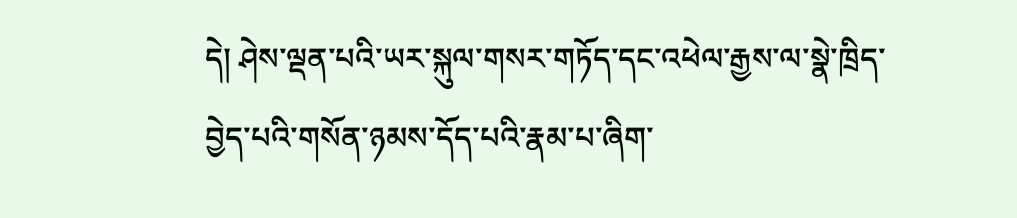དེ། ཤེས་ལྡན་པའི་ཡར་སྐུལ་གསར་གཏོད་དང་འཕེལ་རྒྱས་ལ་སྣེ་ཁྲིད་བྱེད་པའི་གསོན་ཉམས་དོད་པའི་རྣམ་པ་ཞིག་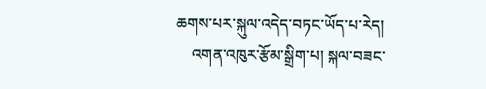ཆགས་པར་སྐུལ་འདེད་བཏང་ཡོད་པ་རེད།
    འགན་འཁུར་རྩོམ་སྒྲིག་པ། སྐལ་བཟང་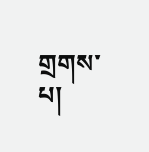གྲགས་པ།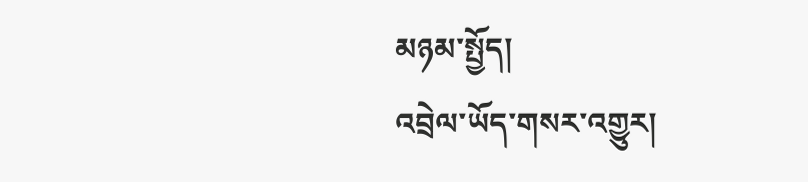མཉམ་སྤྱོད།
འབྲེལ་ཡོད་གསར་འགྱུར།